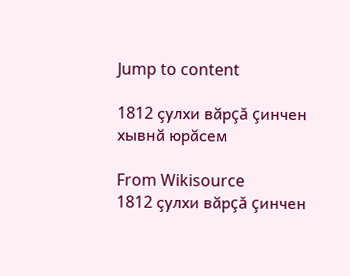Jump to content

1812 çулхи вăрçă çинчен хывнă юрăсем

From Wikisource
1812 çулхи вăрçă çинчен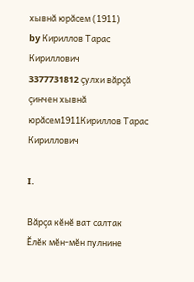хывнă юрăсем (1911)
by Кириллов Тарас Кириллович
3377731812 çулхи вăрçă çинчен хывнă юрăсем1911Кириллов Тарас Кириллович

I.

Вăрçа кĕнĕ ват салтак
Ĕлĕк мĕн-мĕн пулнине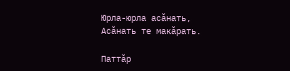Юрла-юрла асăнать,
Асăнать те макăрать.

Паттăр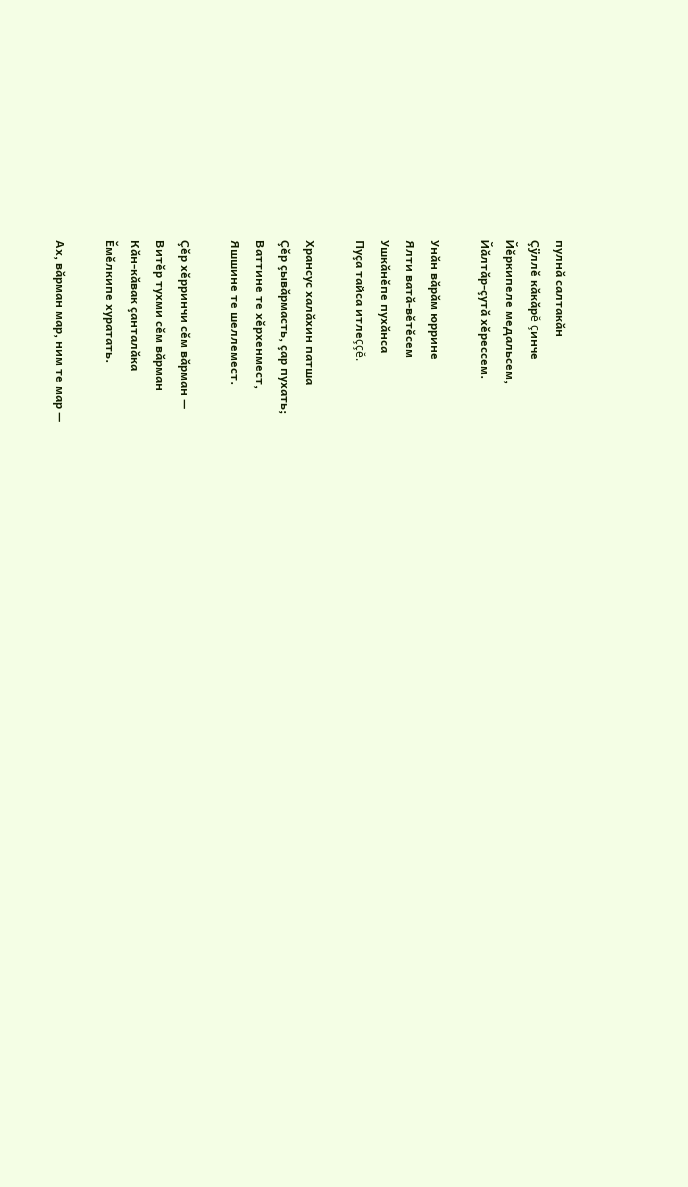пулнă салтакăн
Çÿллĕ кăкăрĕ çинче
Йĕркипеле медальсем,
Йăлтăр-çутă хĕрессем.

Унăн вăрăм юррине
Ялти ватă-вĕтĕсем
Ушкăнĕпе пухăнса
Пуçа тайса итлеççĕ.

Хрансус халăхин патша
Çĕр çывăрмасть, çар пухать;
Ваттине те хĕрхенмест,
Яшшине те шеллемест.

Çĕр хĕрринчи сĕм вăрман —
Витĕр тухми сĕм вăрман
Кăн-кăвак çанталăка
Ĕмĕлкипе хуратать.

Ах, вăрман мар, ним те мар —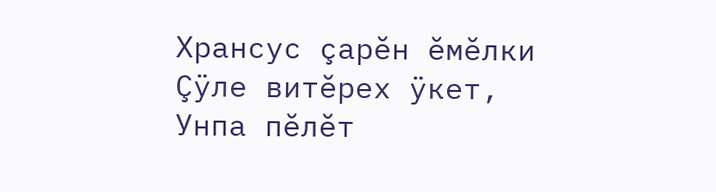Хрансус çарĕн ĕмĕлки
Çÿле витĕрех ÿкет,
Унпа пĕлĕт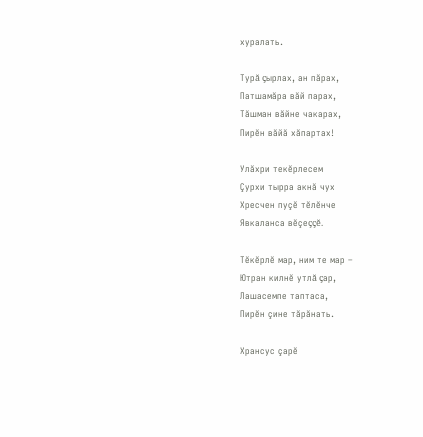хуралать.

Турă çырлах, ан пăрах,
Патшамăра вăй парах,
Тăшман вăйне чакарах,
Пирĕн вăйă хăпартах!

Улăхри текĕрлесем
Çурхи тырра акнă чух
Хресчен пуçĕ тĕлĕнче
Явкаланса вĕçеççĕ.

Тĕкĕрлĕ мар, ним те мар –
Ютран килнĕ утлă çар,
Лашасемпе таптаса,
Пирĕн çине тăрăнать.

Хрансус çарĕ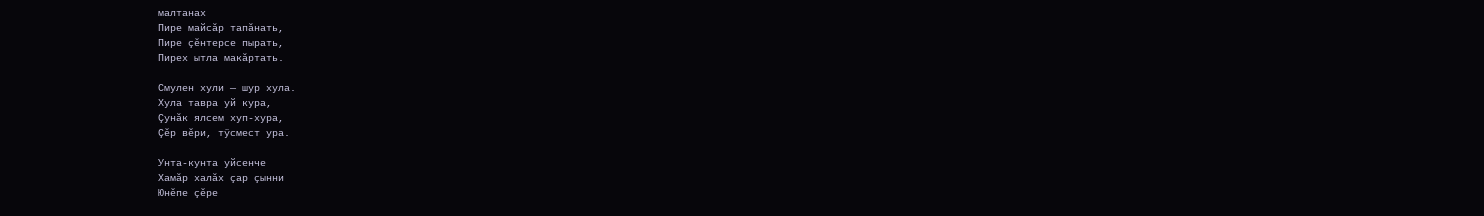малтанах
Пире майсăр тапăнать,
Пире çĕнтерсе пырать,
Пирех ытла макăртать.

Смулен хули — шур хула.
Хула тавра уй кура,
Çунăк ялсем хуп-хура,
Çĕр вĕри, тÿсмест ура.

Унта-кунта уйсенче
Хамăр халăх çар çынни
Юнĕпе çĕре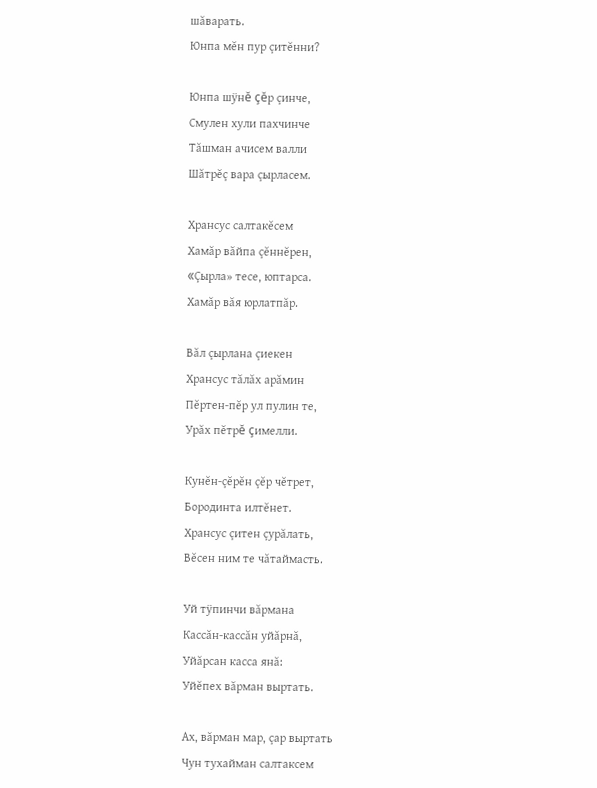шăварать.
Юнпа мĕн пур çитĕнни?

Юнпа шÿнĕ çĕр çинче,
Смулен хули пахчинче
Тăшман ачисем валли
Шăтрĕç вара çырласем.

Хрансус салтакĕсем
Хамăр вăйпа çĕннĕрен,
«Çырла» тесе, юптарса.
Хамăр вăя юрлатпăр.

Вăл çырлана çиекен
Хрансус тăлăх арăмин
Пĕртен-пĕр ул пулин те,
Урăх пĕтрĕ çимелли.

Кунĕн-çĕрĕн çĕр чĕтрет,
Бородинта илтĕнет.
Хрансус çитен çурăлать,
Вĕсен ним те чăтаймасть.

Уй тÿпинчи вăрмана
Кассăн-кассăн уйăрнă,
Уйăрсан касса янă:
Уйĕпех вăрман выртать.

Ах, вăрман мар, çар выртать
Чун тухайман салтаксем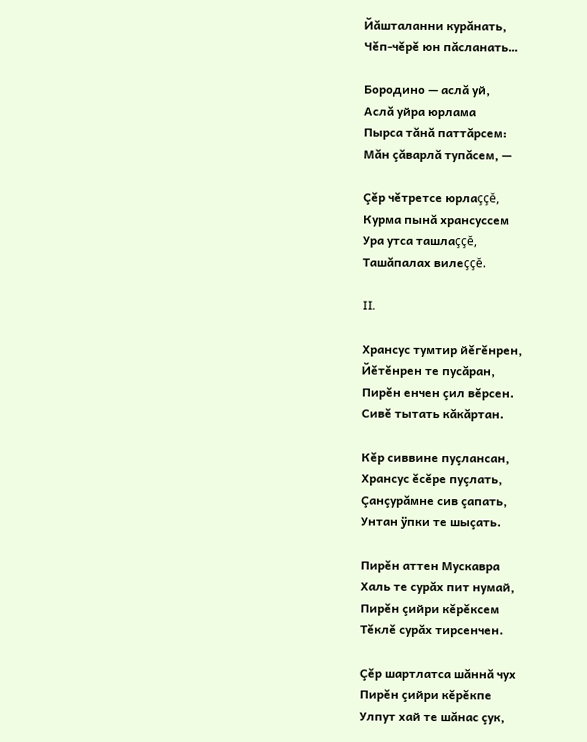Йăшталанни курăнать,
Чĕп-чĕрĕ юн пăсланать…

Бородино — аслă уй,
Аслă уйра юрлама
Пырса тăнă паттăрсем:
Мăн çăварлă тупăсем, —

Çĕр чĕтретсе юрлаççĕ,
Курма пынă хрансуссем
Ура утса ташлаççĕ,
Ташăпалах вилеççĕ.

II.

Хрансус тумтир йĕгĕнрен,
Йĕтĕнрен те пусăран,
Пирĕн енчен çил вĕрсен.
Сивĕ тытать кăкăртан.

Кĕр сиввине пуçлансан,
Хрансус ĕсĕре пуçлать,
Çанçурăмне сив çапать,
Унтан ÿпки те шыçать.

Пирĕн аттен Мускавра
Халь те сурăх пит нумай,
Пирĕн çийри кĕрĕксем
Тĕклĕ сурăх тирсенчен.

Çĕр шартлатса шăннă чух
Пирĕн çийри кĕрĕкпе
Улпут хай те шăнас çук,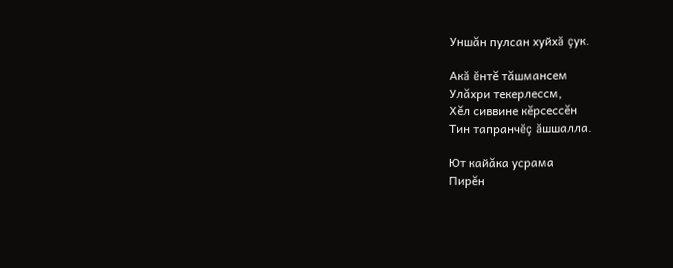Уншăн пулсан хуйхă çук.

Акă ĕнтĕ тăшмансем
Улăхри текерлессм,
Хĕл сиввине кĕрсессĕн
Тин тапранчĕç ăшшалла.

Ют кайăка усрама
Пирĕн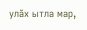улăх ытла мар,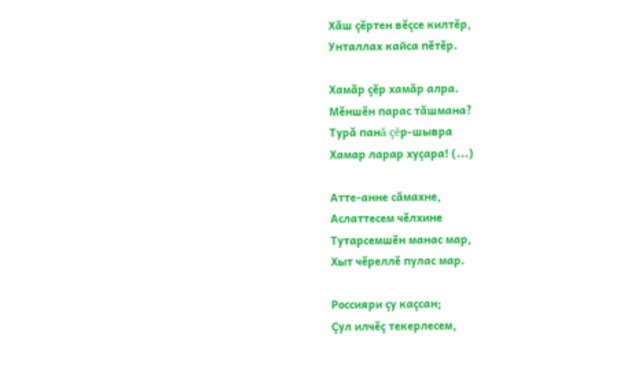Хăш çĕртен вĕçсе килтĕр,
Унталлах кайса пĕтĕр.

Хамăр çĕр хамăр алра.
Мĕншĕн парас тăшмана?
Турă панă çĕр-шывра
Хамар ларар хуçара! (...)

Атте-анне сăмахне,
Аслаттесем чĕлхине
Тутарсемшĕн манас мар,
Хыт чĕреллĕ пулас мар.

Россияри çу каçсан;
Çул илчĕç текерлесем,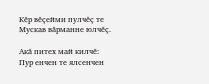Кĕр вĕçейми пулчĕç те
Мускав вăрманне юлчĕç.

Акă питех май килчĕ:
Пур енчен те ялсенчен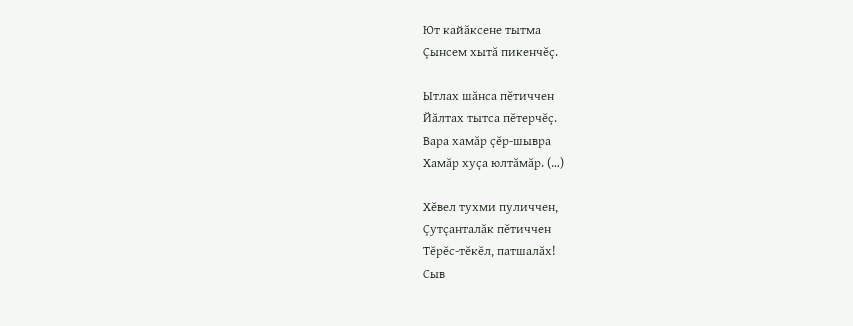Ют кайăксене тытма
Çынсем хытă пикенчĕç.

Ытлах шăнса пĕтиччен
Йăлтах тытса пĕтерчĕç.
Вара хамăр çĕр-шывра
Хамăр хуçа юлтăмăр. (…)

Хĕвел тухми пуличчен,
Çутçанталăк пĕтиччен
Тĕрĕс-тĕкĕл, патшалăх!
Сыв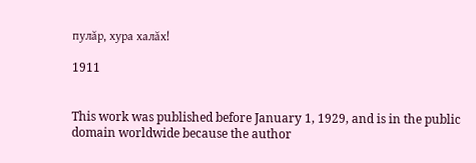пулăр, хура халăх!

1911


This work was published before January 1, 1929, and is in the public domain worldwide because the author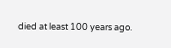died at least 100 years ago.